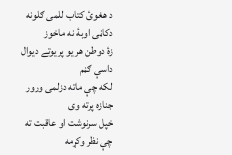د هغوئ کتاب للمى ګلونه دکاڼى اوبۀ نه ماخوز
زۀ دوطن هر يو پريوتے ديوال داسې ګڼم
لکه چې ماته دزلمى ورور جنازه پرته وى
خپل سرنوشت او عاقبت ته چې نظر وکړمه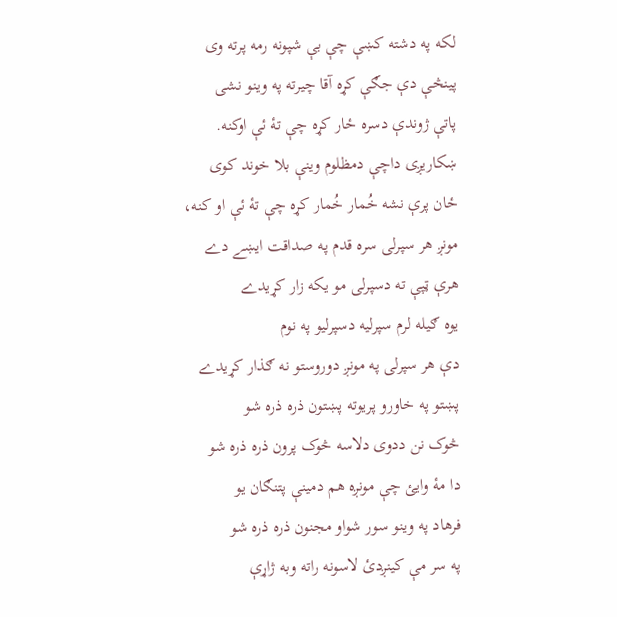لکه په دشته کښې چې بې شپونه رمه پرته وى
پينڅې دې جګې کړه آقا چيرته په وينو نشى
پاتې ژوندې دسره ځار کړه چې تۀ ئې اوکنه.
ښکاريږى داچې دمظلوم وينې بلا خوند کوى
ځان پرې نشه خُمار خُمار کړه چې تۀ ئې او کنه،
مونږ هر سپرلى سره قدم په صداقت ايښے دے
هرې ټپې ته دسپرلى مو يکه زار کړيدے
يوه ګيله لرم سپرليه دسپرليو په نوم
دې هر سپرلى په مونږ دوروستو نه ګذار کړيدے
پښتو په خاورو پريوته پښتون ذره ذره شو
څوک نن ددوى دلاسه څوک پرون ذره ذره شو
دا مۀ وايئ چې مونږه هم دمينې پتنګان يو
فرهاد په وينو سور شواو مجنون ذره ذره شو
په سر مې کينږدئ لاسونه راته وبه ژاړې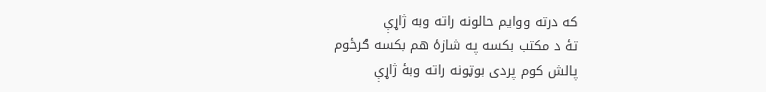که درته ووايم حالونه راته وبه ژاړې
تۀ د مکتب بکسه په شازۀ هم بکسه ګرځوم
پالش کوم پردى بوټونه راته وبۀ ژاړې